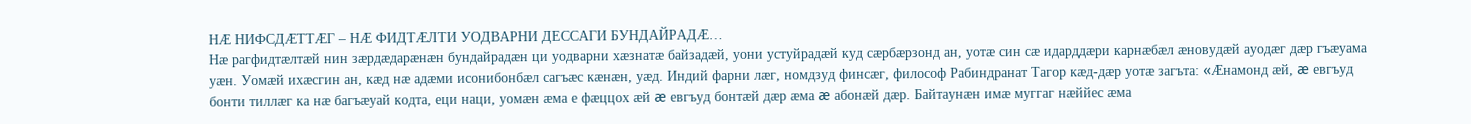НÆ НИФСДÆТТÆГ – НÆ ФИДТÆЛТИ УОДВАРНИ ДЕССАГИ БУНДАЙРАДÆ…
Нæ рагфидтæлтæй нин зæрдæдарæнæн бундайрадæн ци уодварни хæзнатæ байзадæй, уони устуйрадæй куд сæрбæрзонд ан, уотæ син сæ идарддæри карнæбæл æновудæй ауодæг дæр гъæуама уæн. Уомæй ихæсгин ан, кæд нæ адæми исонибонбæл сагъæс кæнæн, уæд. Индий фарни лæг, номдзуд финсæг, философ Рабиндранат Тагор кæд-дæр уотæ загъта: «Æнамонд æй, æ евгъуд бонти тиллæг ка нæ багъæуай кодта, еци наци, уомæн æма е фæццох æй æ евгъуд бонтæй дæр æма æ абонæй дæр. Байтаунæн имæ муггаг нæййес æма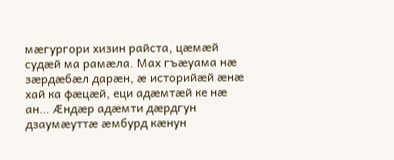мæгургори хизин райста, цæмæй судæй ма рамæла. Мах гъæуама нæ зæрдæбæл дарæн, æ историйæй æнæ хай ка фæцæй, еци адæмтæй ке нæ ан… Æндæр адæмти дæрдгун дзаумæуттæ æмбурд кæнун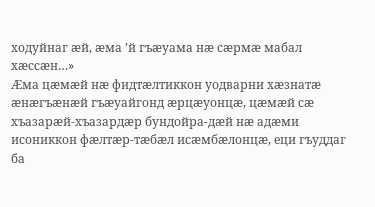ходуйнаг æй, æма ’й гъæуама нæ сæрмæ мабал хæссæн…»
Æма цæмæй нæ фидтæлтиккон уодварни хæзнатæ æнæгъæнæй гъæуайгонд æрцæуонцæ, цæмæй сæ хъазарæй-хъазардæр бундойра-дæй нæ адæми исониккон фæлтæр-тæбæл исæмбæлонцæ, еци гъуддаг ба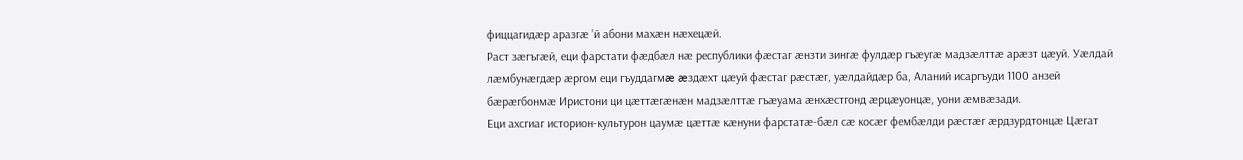фиццагидæр аразгæ ’й абони махæн нæхецæй.
Раст зæгъгæй, еци фарстати фæдбæл нæ республики фæстаг æнзти зингæ фулдæр гъæугæ мадзæлттæ арæзт цæуй. Уæлдай лæмбунæгдæр æргом еци гъуддагмæ æздæхт цæуй фæстаг рæстæг, уæлдайдæр ба, Аланий исаргъуди 1100 анзей бæрæгбонмæ Иристони ци цæттæгæнæн мадзæлттæ гъæуама æнхæстгонд æрцæуонцæ, уони æмвæзади.
Еци ахсгиаг историон-культурон цаумæ цæттæ кæнуни фарстатæ-бæл сæ косæг фембæлди рæстæг æрдзурдтонцæ Цæгат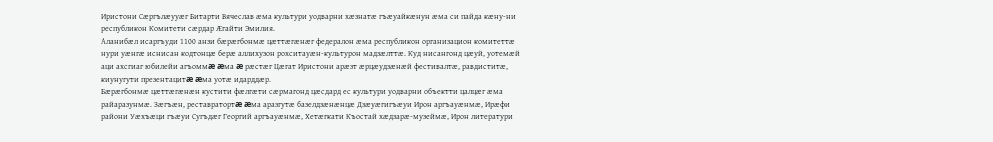Иристони Сæргълæууæг Битарти Вячеслав æма культури уодварни хæзнатæ гъæуайкæнун æма си пайда кæну-ни республикон Комитети сæрдар Æгайти Эмилия.
Аланибæл исаргъуди 1100 анзи бæрæгбонмæ цæттæгæнæг федералон æма республикон организацион комитеттæ нури уæнгæ иснисан кодтонцæ берæ аллихузон рохситауæн-культурон мадзæлттæ. Куд нисангонд цæуй, уотемæй аци ахсгиаг юбилейи агъоммæ æма æ рæстæг Цæгат Иристони арæзт æрцæудзæнæй фестивалтæ, равдиститæ, киунугути презентацитæ æма уотæ идарддæр.
Бæрæгбонмæ цæттæгæнæн кустити фæлгæти сæрмагонд цæсдард ес культури уодварни объектти цалцæг æма райаразунмæ. Зæгъæн, реставратортæ æма аразгутæ базелдзæнæнцæ Дзæуæгигъæуи Ирон аргъауæнмæ, Ирæфи райони Уæхъæци гъæуи Сугъдæг Георгий аргъауæнмæ, Хетæгкати Къостай хæдзарæ-музеймæ, Ирон литератури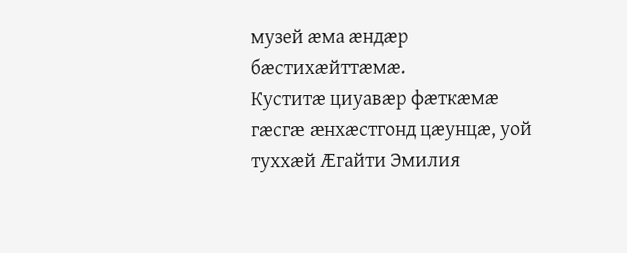музей æма æндæр бæстихæйттæмæ.
Куститæ циуавæр фæткæмæ гæсгæ æнхæстгонд цæунцæ, уой туххæй Æгайти Эмилия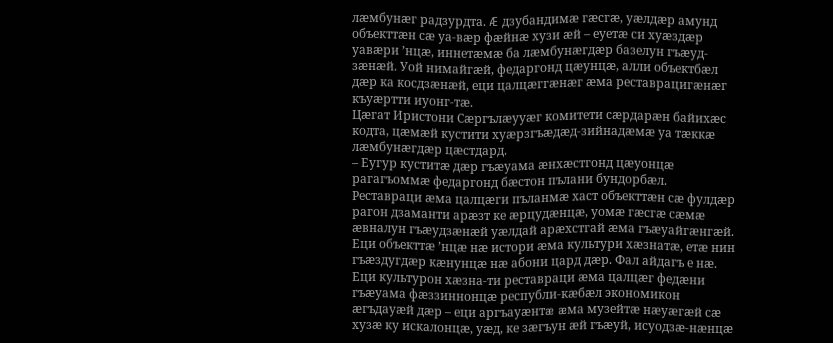лæмбунæг радзурдта. Æ дзубандимæ гæсгæ, уæлдæр амунд объекттæн сæ уа-вæр фæйнæ хузи æй – еуетæ си хуæздæр уавæри ’нцæ, иннетæмæ ба лæмбунæгдæр базелун гъæуд-зæнæй. Уой нимайгæй, федаргонд цæунцæ, алли объектбæл дæр ка косдзæнæй, еци цалцæггæнæг æма реставрацигæнæг къуæртти иуонг-тæ.
Цæгат Иристони Сæргълæууæг комитети сæрдарæн байихæс кодта, цæмæй кустити хуæрзгъæдæд-зийнадæмæ уа тæккæ лæмбунæгдæр цæстдард.
– Еугур куститæ дæр гъæуама æнхæстгонд цæуонцæ рагагъоммæ федаргонд бæстон пълани бундорбæл. Реставраци æма цалцæги пъланмæ хаст объекттæн сæ фулдæр рагон дзаманти арæзт ке æрцудæнцæ, уомæ гæсгæ сæмæ æвналун гъæудзæнæй уæлдай арæхстгай æма гъæуайгæнгæй. Еци объекттæ ’нцæ нæ истори æма культури хæзнатæ, етæ нин гъæздугдæр кæнунцæ нæ абони цард дæр. Фал айдагъ е нæ. Еци культурон хæзна-ти реставраци æма цалцæг федæни гъæуама фæззиннонцæ республи-кæбæл экономикон æгъдауæй дæр – еци аргъауæнтæ æма музейтæ нæуæгæй сæ хузæ ку искалонцæ, уæд, ке зæгъун æй гъæуй, исуодзæ-нæнцæ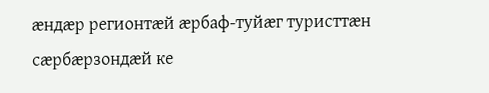æндæр регионтæй æрбаф-туйæг туристтæн сæрбæрзондæй ке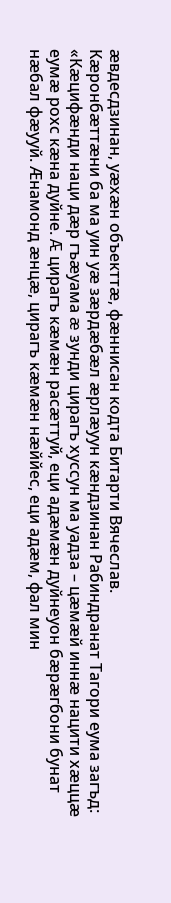æвдесдзинан, уæхæн объекттæ, фæннисан кодта Битарти Вячеслав.
Кæронбæттæни ба ма уин уæ зæрдæбæл æрлæуун кæндзинан Рабиндранат Тагори еума загъд: «Кæцифæнди наци дæр гъæуама æ зунди цирагъ хуссун ма уадза – цæмæй иннæ нацити хæццæ еумæ рохс кæна дуйне. Æ цирагъ кæмæн расæттуй, еци адæмæн дуйнеуон бæрæгбони бунат нæбал фæууй. Æнамонд æнцæ, цирагъ кæмæн нæййес, еци адæм, фал мин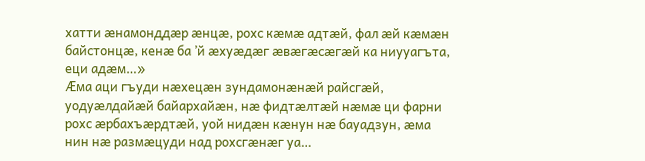хатти æнамонддæр æнцæ, рохс кæмæ адтæй, фал æй кæмæн байстонцæ, кенæ ба ’й æхуæдæг æвæгæсæгæй ка ниууагъта, еци адæм…»
Æма аци гъуди нæхецæн зундамонæнæй райсгæй, уодуæлдайæй байархайæн, нæ фидтæлтæй нæмæ ци фарни рохс æрбахъæрдтæй, уой нидæн кæнун нæ бауадзун, æма нин нæ размæцуди над рохсгæнæг уа…